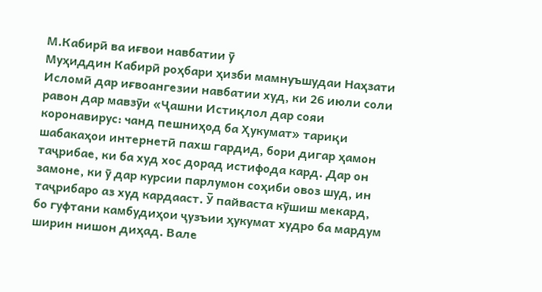М.Кабирӣ ва иғвои навбатии ӯ
Муҳиддин Кабирӣ роҳбари ҳизби мамнуъшудаи Наҳзати Исломӣ дар иғвоангезии навбатии худ, ки 26 июли соли равон дар мавзӯи «Ҷашни Истиқлол дар сояи коронавирус: чанд пешниҳод ба Ҳукумат» тариқи шабакаҳои интернетӣ пахш гардид, бори дигар ҳамон таҷрибае, ки ба худ хос дорад истифода кард. Дар он замоне, ки ӯ дар курсии парлумон соҳиби овоз шуд, ин таҷрибаро аз худ кардааст. Ӯ пайваста кӯшиш мекард, бо гуфтани камбудиҳои ҷузъии ҳукумат худро ба мардум ширин нишон диҳад. Вале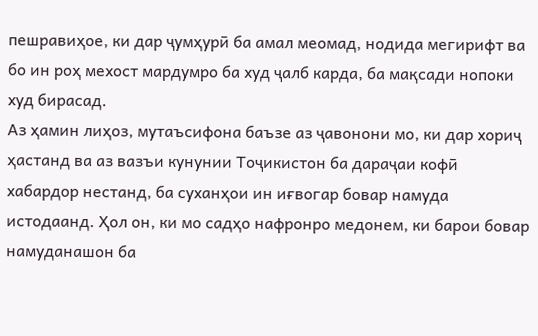пешравиҳое, ки дар ҷумҳурӣ ба амал меомад, нодида мегирифт ва бо ин роҳ мехост мардумро ба худ ҷалб карда, ба мақсади нопоки худ бирасад.
Аз ҳамин лиҳоз, мутаъсифона баъзе аз ҷавонони мо, ки дар хориҷ ҳастанд ва аз вазъи кунунии Тоҷикистон ба дараҷаи кофӣ хабардор нестанд, ба суханҳои ин иғвогар бовар намуда истодаанд. Ҳол он, ки мо садҳо нафронро медонем, ки барои бовар намуданашон ба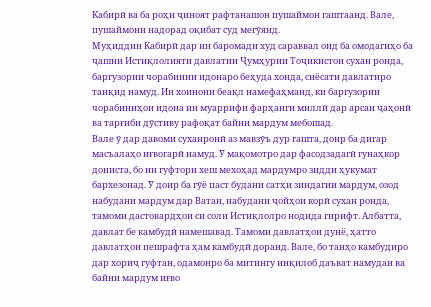Кабирӣ ва ба роҳи ҷиноят рафтанашон пушаймон гаштаанд. Вале, пушаймони надорад оқибат суд мегӯянд.
Муҳиддин Кабирӣ дар ин баромади худ сараввал оид ба омодагиҳо ба ҷашни Истиқлолияти давлатии Ҷумҳурии Тоҷикистон сухан ронда, баргузории чорабинии идонаро беҳуда хонда, сиёсати давлатиро танқид намуд. Ин хоинони беақл намефаҳманд, ки баргузории чорабиниҳои идона ин муаррифи фарҳанги миллӣ дар арсаи ҷаҳонӣ ва тарғиби дӯстиву рафоқат байни мардум мебошад.
Вале ӯ дар давоми суханронӣ аз мавзӯъ дур гашта, доир ба дигар масъалаҳо иғвогарӣ намуд. Ӯ мақомотро дар фасодзадагӣ гунаҳкор дониста, бо ин гуфтори хеш мехоҳад мардумро зидди ҳукумат бархезонад. Ӯ доир ба гӯё паст будани сатҳи зиндагии мардум, озод набудани мардум дар Ватан, набудани ҷойҳои корӣ сухан ронда, тамоми дастовардҳои си соли Истиқлолро нодида гирифт. Албатта, давлат бе камбудӣ намешавад. Тамоми давлатҳои дунё, ҳатто давлатҳои пешрафта ҳам камбудӣ доранд. Вале, бо танҳо камбудиро дар хориҷ гуфтан, одамонро ба митингу инқилоб даъват намудан ва байни мардум иғво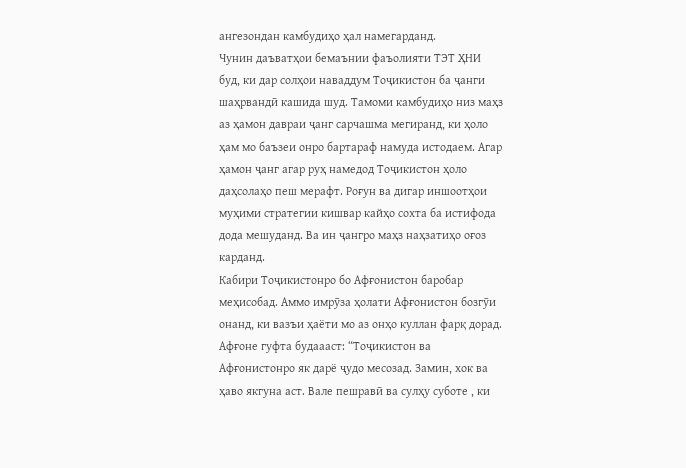ангезондан камбудиҳо ҳал намегарданд.
Чунин даъватҳои бемаънии фаъолияти ТЭТ ҲНИ буд, ки дар солҳои наваддум Тоҷикистон ба ҷанги шаҳрвандӣ кашида шуд. Тамоми камбудиҳо низ маҳз аз ҳамон давраи ҷанг сарчашма мегиранд, ки ҳоло ҳам мо баъзеи онро бартараф намуда истодаем. Агар ҳамон ҷанг агар руҳ намедод Тоҷикистон ҳоло даҳсолаҳо пеш мерафт. Роғун ва дигар иншоотҳои муҳими стратегии кишвар кайҳо сохта ба истифода дода мешуданд. Ва ин ҷангро маҳз наҳзатиҳо оғоз карданд.
Кабири Тоҷикистонро бо Афғонистон баробар меҳисобад. Аммо имрӯза ҳолати Афғонистон бозгӯи онанд, ки вазъи ҳаёти мо аз онҳо куллан фарқ дорад. Афғоне гуфта будаааст: “Тоҷикистон ва Афғонистонро як дарё ҷудо месозад. Замин, хок ва ҳаво якгуна аст. Вале пешравӣ ва сулҳу суботе , ки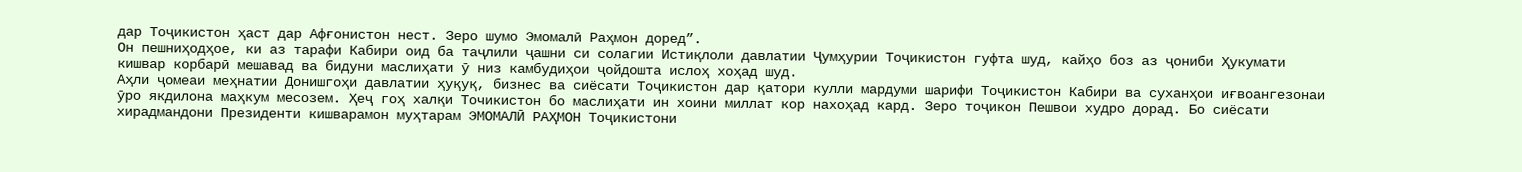дар Тоҷикистон ҳаст дар Афғонистон нест. Зеро шумо Эмомалӣ Раҳмон доред”.
Он пешниҳодҳое, ки аз тарафи Кабири оид ба таҷлили ҷашни си солагии Истиқлоли давлатии Ҷумҳурии Тоҷикистон гуфта шуд, кайҳо боз аз ҷониби Ҳукумати кишвар корбарӣ мешавад ва бидуни маслиҳати ӯ низ камбудиҳои ҷойдошта ислоҳ хоҳад шуд.
Аҳли ҷомеаи меҳнатии Донишгоҳи давлатии ҳуқуқ, бизнес ва сиёсати Тоҷикистон дар қатори кулли мардуми шарифи Тоҷикистон Кабири ва суханҳои иғвоангезонаи ӯро якдилона маҳкум месозем. Ҳеҷ гоҳ халқи Точикистон бо маслиҳати ин хоини миллат кор нахоҳад кард. Зеро тоҷикон Пешвои худро дорад. Бо сиёсати хирадмандони Президенти кишварамон муҳтарам ЭМОМАЛӢ РАҲМОН Тоҷикистони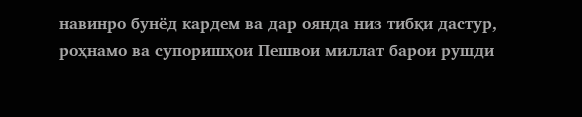навинро бунёд кардем ва дар оянда низ тибқи дастур, роҳнамо ва супоришҳои Пешвои миллат барои рушди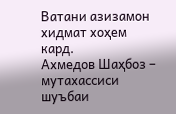Ватани азизамон хидмат хоҳем кард.
Ахмедов Шаҳбоз – мутахассиси шуъбаи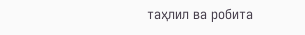таҳлил ва робита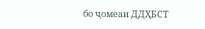бо ҷомеаи ДДҲБСТ